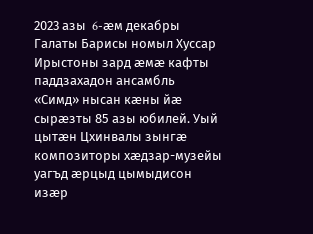2023 азы  6-æм декабры Галаты Барисы номыл Хуссар Ирыстоны зард æмæ кафты паддзахадон ансамбль «Симд» нысан кæны йæ сырæзты 85 азы юбилей. Уый цытæн Цхинвалы зынгæ композиторы хæдзар-музейы уагъд æрцыд цымыдисон изæр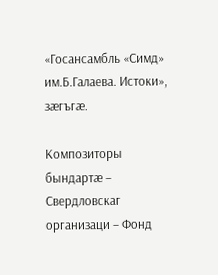«Госансамбль «Симд» им.Б.Галаева. Истоки», зæгъгæ.

Композиторы бындартæ –  Свердловскаг организаци – Фонд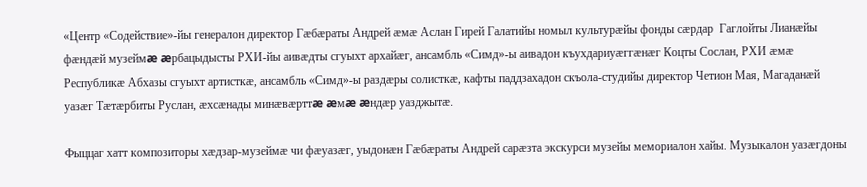«Центр «Содействие»-йы генералон директор Гæбæраты Андрей æмæ Аслан Гирей Галатийы номыл культурæйы фонды сæрдар  Гаглойты Лианæйы фæндæй музеймæ æрбацыдысты РХИ-йы аивæдты сгуыхт архайæг, ансамбль «Симд»-ы аивадон къухдариуæггæнæг Коцты Сослан, РХИ æмæ Республикæ Абхазы сгуыхт артисткæ, ансамбль «Симд»-ы раздæры солисткæ, кафты паддзахадон скъола-студийы директор Четион Мая, Магаданæй уазæг Тæтæрбиты Руслан, æхсæнады минæвæрттæ æмæ æндæр уазджытæ.

Фыццаг хатт композиторы хæдзар-музеймæ чи фæуазæг, уыдонæн Гæбæраты Андрей сарæзта экскурси музейы мемориалон хайы. Музыкалон уазæгдоны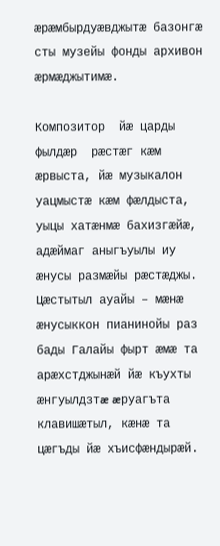æрæмбырдуæвджытæ базонгæ сты музейы фонды архивон æрмæджытимæ.

Композитор  йæ царды  фылдæр  рæстæг кæм æрвыста, йæ музыкалон уацмыстæ кæм фæлдыста, уыцы хатæнмæ бахизгæйæ, адæймаг аныгъуылы иу æнусы размæйы рæстæджы. Цæстытыл ауайы – мæнæ æнусыккон пианинойы раз бады Галайы фырт æмæ та арæхстджынæй йæ къухты æнгуылдзтæ æруагъта клавишæтыл, кæнæ та цæгъды йæ хъисфæндырæй.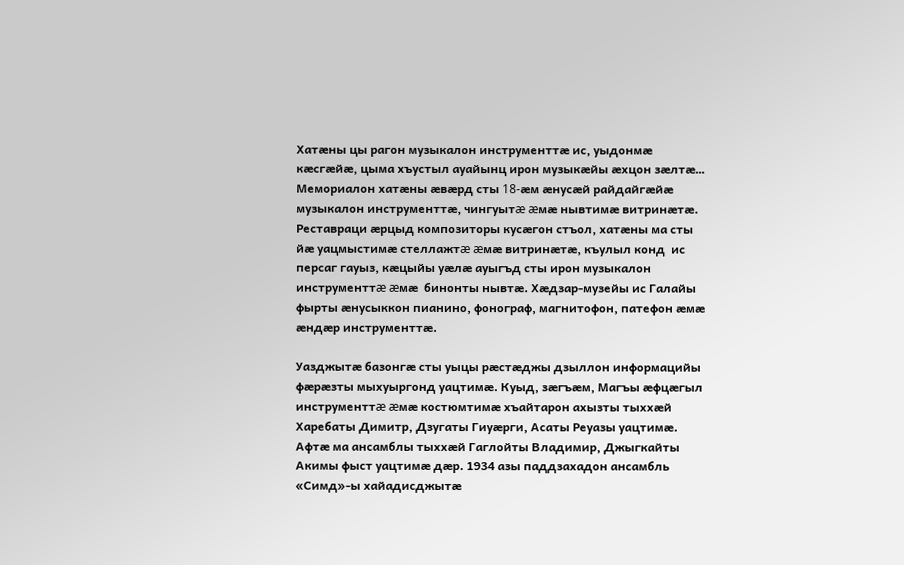Хатæны цы рагон музыкалон инструменттæ ис, уыдонмæ кæсгæйæ, цыма хъустыл ауайынц ирон музыкæйы æхцон зæлтæ… Мемориалон хатæны æвæрд сты 18-æм æнусæй райдайгæйæ музыкалон инструменттæ, чингуытæ æмæ нывтимæ витринæтæ. Реставраци æрцыд композиторы кусæгон стъол, хатæны ма сты йæ уацмыстимæ стеллажтæ æмæ витринæтæ, къулыл конд  ис персаг гауыз, кæцыйы уæлæ ауыгъд сты ирон музыкалон инструменттæ æмæ  бинонты нывтæ. Хæдзар-музейы ис Галайы фырты æнусыккон пианино, фонограф, магнитофон, патефон æмæ æндæр инструменттæ.

Уазджытæ базонгæ сты уыцы рæстæджы дзыллон информацийы фæрæзты мыхуыргонд уацтимæ. Куыд, зæгъæм, Магъы æфцæгыл инструменттæ æмæ костюмтимæ хъайтарон ахызты тыххæй Харебаты Димитр, Дзугаты Гиуæрги, Асаты Реуазы уацтимæ. Афтæ ма ансамблы тыххæй Гаглойты Владимир, Джыгкайты Акимы фыст уацтимæ дæр. 1934 азы паддзахадон ансамбль «Симд»-ы хайадисджытæ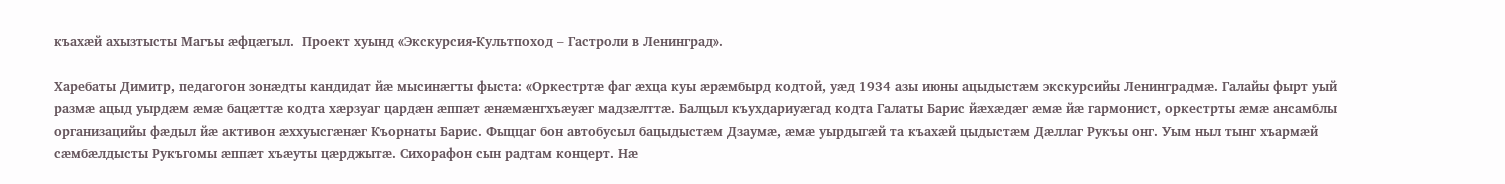къахæй ахызтысты Магъы æфцæгыл.  Проект хуынд «Экскурсия-Культпоход – Гастроли в Ленинград».

Харебаты Димитр, педагогон зонæдты кандидат йæ мысинæгты фыста: «Оркестртæ фаг æхца куы æрæмбырд кодтой, уæд 1934 азы июны ацыдыстæм экскурсийы Ленинградмæ. Галайы фырт уый размæ ацыд уырдæм æмæ бацæттæ кодта хæрзуаг цардæн æппæт æнæмæнгхъæуæг мадзæлттæ. Балцыл къухдариуæгад кодта Галаты Барис йæхæдæг æмæ йæ гармонист, оркестрты æмæ ансамблы  организацийы фæдыл йæ активон æххуысгæнæг Къорнаты Барис. Фыццаг бон автобусыл бацыдыстæм Дзаумæ, æмæ уырдыгæй та къахæй цыдыстæм Дæллаг Рукъы онг. Уым ныл тынг хъармæй сæмбæлдысты Рукъгомы æппæт хъæуты цæрджытæ. Сихорафон сын радтам концерт. Нæ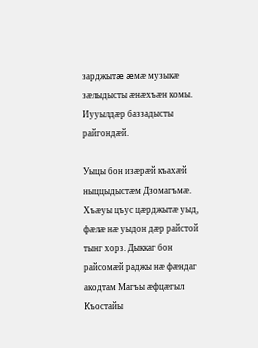зарджытæ æмæ музыкæ зæлыдысты æнæхъæн комы. Иууылдæр баззадысты райгондæй.

Уыцы бон изæрæй къахæй ныццыдыстæм Дзомагъмæ. Хъæуы цъус цæрджытæ уыд, фæлæ нæ уыдон дæр райстой тынг хорз. Дыккаг бон райсомæй раджы нæ фæндаг акодтам Магъы æфцæгыл Къостайы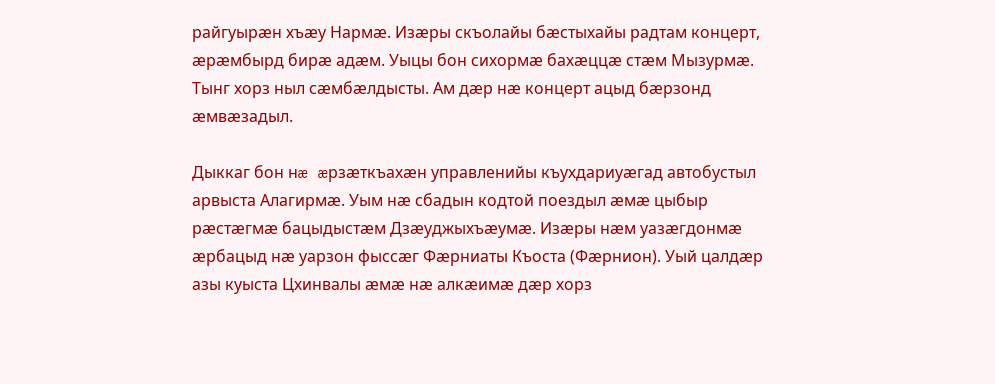райгуырæн хъæу Нармæ. Изæры скъолайы бæстыхайы радтам концерт, æрæмбырд бирæ адæм. Уыцы бон сихормæ бахæццæ стæм Мызурмæ. Тынг хорз ныл сæмбæлдысты. Ам дæр нæ концерт ацыд бæрзонд æмвæзадыл.

Дыккаг бон нæ æрзæткъахæн управленийы къухдариуæгад автобустыл арвыста Алагирмæ. Уым нæ сбадын кодтой поездыл æмæ цыбыр рæстæгмæ бацыдыстæм Дзæуджыхъæумæ. Изæры нæм уазæгдонмæ æрбацыд нæ уарзон фыссæг Фæрниаты Къоста (Фæрнион). Уый цалдæр азы куыста Цхинвалы æмæ нæ алкæимæ дæр хорз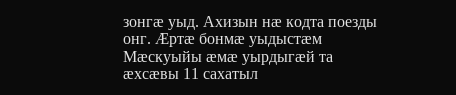зонгæ уыд. Ахизын нæ кодта поезды онг. Æртæ бонмæ уыдыстæм Мæскуыйы æмæ уырдыгæй та æхсæвы 11 сахатыл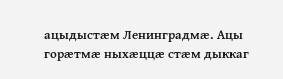ацыдыстæм Ленинградмæ. Ацы горæтмæ ныхæццæ стæм дыккаг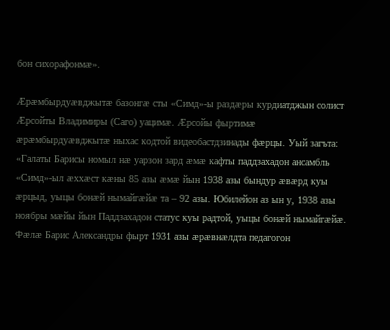бон сихорафонмæ».

Æрæмбырдуæвджытæ базонгæ сты «Симд»-ы раздæры курдиатджын солист Æрсойты Владимиры (Саго) уацимæ. Æрсойы фыртимæ æрæмбырдуæвджытæ ныхас кодтой видеобастдзинады фæрцы. Уый загъта:  «Галаты Барисы номыл нæ уарзон зард æмæ кафты паддзахадон ансамбль «Симд»-ыл æххæст кæны 85 азы æмæ йын 1938 азы бындур æвæрд куы æрцыд, уыцы бонæй нымайгæйæ та – 92 азы. Юбилейон аз ын у, 1938 азы ноябры мæйы йын Паддзахадон статус куы радтой, уыцы бонæй нымайгæйæ. Фæлæ Барис Александры фырт 1931 азы æрæвнæлдта педагогон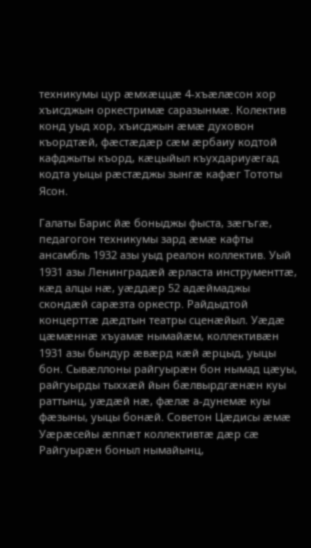техникумы цур æмхæццæ 4-хъæлæсон хор хъисджын оркестримæ саразынмæ. Колектив конд уыд хор, хъисджын æмæ духовон къордтæй, фæстæдæр сæм æрбаиу кодтой кафджыты къорд, кæцыйыл къухдариуæгад кодта уыцы рæстæджы зынгæ кафæг Тототы Ясон.

Галаты Барис йæ боныджы фыста, зæгъгæ, педагогон техникумы зард æмæ кафты ансамбль 1932 азы уыд реалон коллектив. Уый 1931 азы Ленинградæй æрласта инструменттæ, кæд алцы нæ, уæддæр 52 адæймаджы скондæй сарæзта оркестр. Райдыдтой концерттæ дæдтын театры сценæйыл. Уæдæ цæмæннæ хъуамæ нымайæм, коллективæн 1931 азы бындур æвæрд кæй æрцыд, уыцы бон. Сывæллоны райгуырæн бон нымад цæуы, райгуырды тыххæй йын бæлвырдгæнæн куы раттынц, уæдæй нæ, фæлæ а-дунемæ куы фæзыны, уыцы бонæй. Советон Цæдисы æмæ Уæрæсейы æппæт коллективтæ дæр сæ Райгуырæн боныл нымайынц,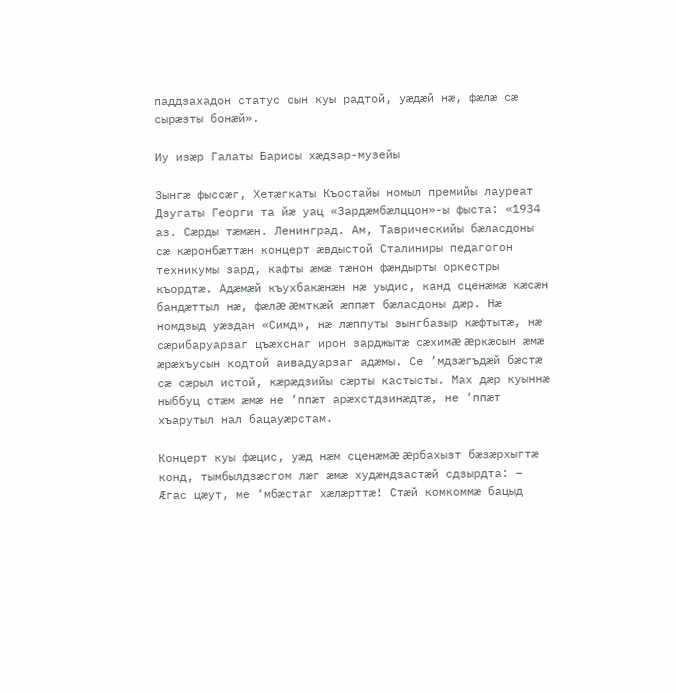паддзахадон статус сын куы радтой, уæдæй нæ, фæлæ сæ сырæзты бонæй».

Иу изæр Галаты Барисы хæдзар-музейы

Зынгæ фыссæг, Хетæгкаты Къостайы номыл премийы лауреат Дзугаты Георги та йæ уац «Зардæмбæлццон»-ы фыста: «1934 аз. Сæрды тæмæн. Ленинград. Ам, Таврическийы бæласдоны сæ кæронбæттæн концерт æвдыстой Сталиниры педагогон техникумы зард, кафты æмæ тæнон фæндырты оркестры къордтæ. Адæмæй къухбакæнæн нæ уыдис, канд сценæмæ кæсæн бандæттыл нæ, фæлæ æмткæй æппæт бæласдоны дæр. Нæ номдзыд уæздан «Симд», нæ лæппуты зынгбазыр кæфтытæ, нæ сæрибаруарзаг цъæхснаг ирон зарджытæ сæхимæ æркæсын æмæ æрæхъусын кодтой аивадуарзаг адæмы. Се ‘мдзæгъдæй бæстæ сæ сæрыл истой, кæрæдзийы сæрты кастысты. Мах дæр куыннæ ныббуц стæм æмæ не ‘ппæт арæхстдзинæдтæ, не ‘ппæт хъарутыл нал бацауæрстам.

Концерт куы фæцис, уæд нæм сценæмæ æрбахызт бæзæрхыгтæ конд, тымбылдзæсгом лæг æмæ худæндзастæй сдзырдта: – Æгас цæут, ме ‘мбæстаг хæлæрттæ! Стæй комкоммæ бацыд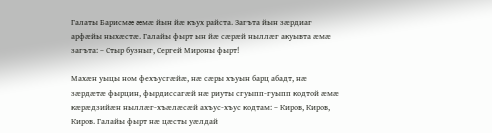Галаты Барисмæ æмæ йын йæ къух райста. Загъта йын зæрдиаг арфæйы ныхæстæ. Галайы фырт ын йæ сæрæй ныллæг акуывта æмæ загъта: – Стыр бузныг, Сергей Мироны фырт!

Махæн уыцы ном фехъусгæйæ, нæ сæры хъуын барц абадт, нæ зæрдæтæ фырцин, фырдиссагæй нæ риуты сгуыпп-гуыпп кодтой æмæ кæрæдзийæн ныллæг-хъæлæсæй ахъус-хъус кодтам: – Киров, Киров, Киров. Галайы фырт нæ цæсты уæлдай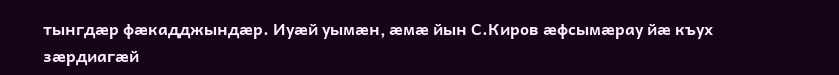тынгдæр фæкадджындæр. Иуæй уымæн, æмæ йын С.Киров æфсымæрау йæ къух зæрдиагæй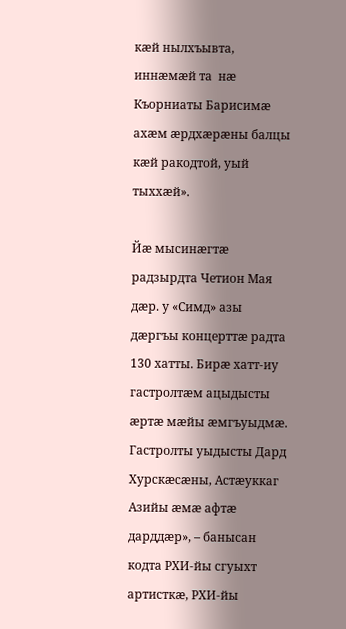кæй нылхъывта, иннæмæй та  нæ Къорниаты Барисимæ ахæм æрдхæрæны балцы кæй ракодтой, уый тыххæй».

Йæ мысинæгтæ радзырдта Четион Мая дæр. у «Симд» азы дæргъы концерттæ радта 130 хатты. Бирæ хатт-иу гастролтæм ацыдысты æртæ мæйы æмгъуыдмæ. Гастролты уыдысты Дард Хурскæсæны, Астæуккаг Азийы æмæ афтæ дарддæр», – банысан кодта РХИ-йы сгуыхт артисткæ, РХИ-йы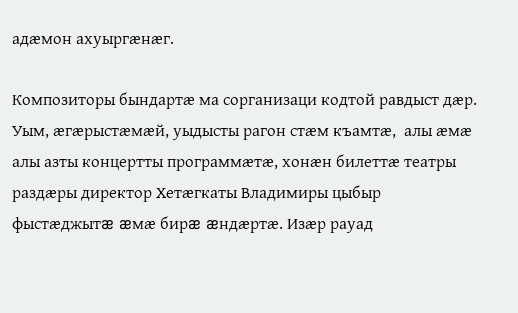адæмон ахуыргæнæг.

Композиторы бындартæ ма сорганизаци кодтой равдыст дæр. Уым, æгæрыстæмæй, уыдысты рагон стæм къамтæ,  алы æмæ алы азты концертты программæтæ, хонæн билеттæ театры  раздæры директор Хетæгкаты Владимиры цыбыр фыстæджытæ æмæ бирæ æндæртæ. Изæр рауад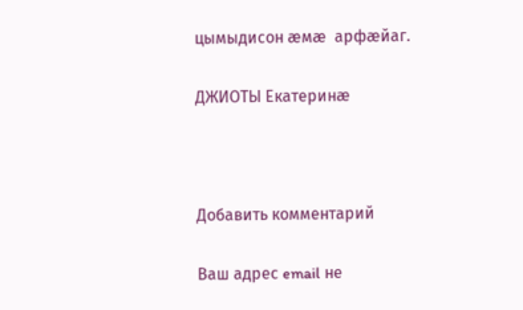цымыдисон æмæ  арфæйаг.

ДЖИОТЫ Екатеринæ



Добавить комментарий

Ваш адрес email не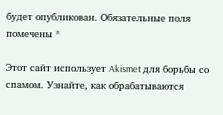будет опубликован. Обязательные поля помечены *

Этот сайт использует Akismet для борьбы со спамом. Узнайте, как обрабатываются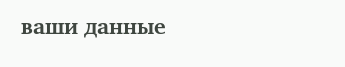ваши данные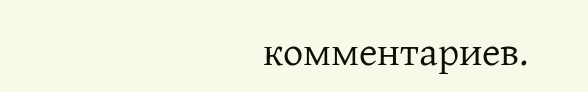комментариев.